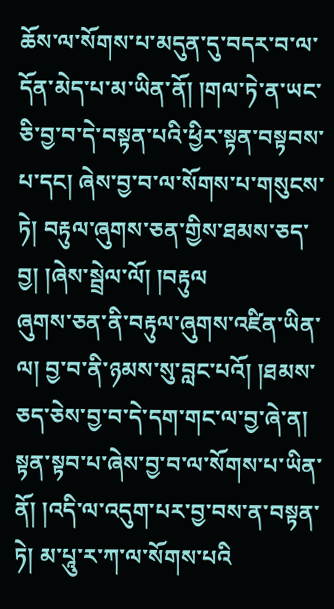ཆོས་ལ་སོགས་པ་མདུན་དུ་བདར་བ་ལ་དོན་མེད་པ་མ་ཡིན་ནོ། །གལ་ཏེ་ན་ཡང་ཅི་བྱ་བ་དེ་བསྟན་པའི་ཕྱིར་སྟན་བསྟབས་པ་དང། ཞེས་བྱ་བ་ལ་སོགས་པ་གསུངས་ཏེ། བརྟུལ་ཞུགས་ཅན་གྱིས་ཐམས་ཅད་བྱ། །ཞེས་སྦྲེལ་ལོ། །བརྟུལ
ཞུགས་ཅན་ནི་བརྟུལ་ཞུགས་འཛིན་ཡིན་ལ། བྱ་བ་ནི་ཉམས་སུ་བླང་པའོ། །ཐམས་ཅད་ཅེས་བྱ་བ་དེ་དག་གང་ལ་བྱ་ཞེ་ན། སྟན་སྟབ་པ་ཞེས་བྱ་བ་ལ་སོགས་པ་ཡིན་ནོ། །འདི་ལ་འདུག་པར་བྱ་བས་ན་བསྟན་ཏེ། མ་པཱུ་ར་ཀ་ལ་སོགས་པའི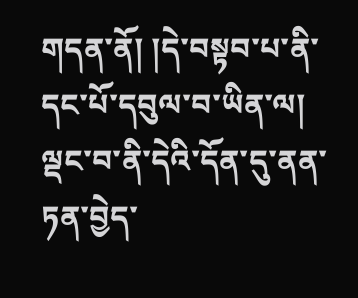གདན་ནོ། །དེ་བསྟབ་པ་ནི་དང་པོ་དབུལ་བ་ཡིན་ལ། ལྡང་བ་ནི་དེའི་དོན་དུ་ནན་ཏན་བྱེད་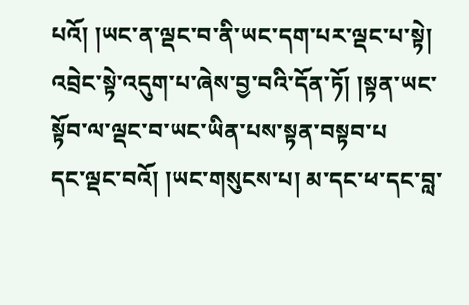པའོ། །ཡང་ན་ལྡང་བ་ནི་ཡང་དག་པར་ལྡང་པ་སྟེ། འབྲེང་སྟེ་འདུག་པ་ཞེས་བྱ་བའི་དོན་ཏོ། །སྟན་ཡང་སྟོབ་ལ་ལྡང་བ་ཡང་ཡིན་པས་སྟན་བསྟབ་པ
དང་ལྡང་བའོ། །ཡང་གསུངས་པ། མ་དང་ཕ་དང་བླ་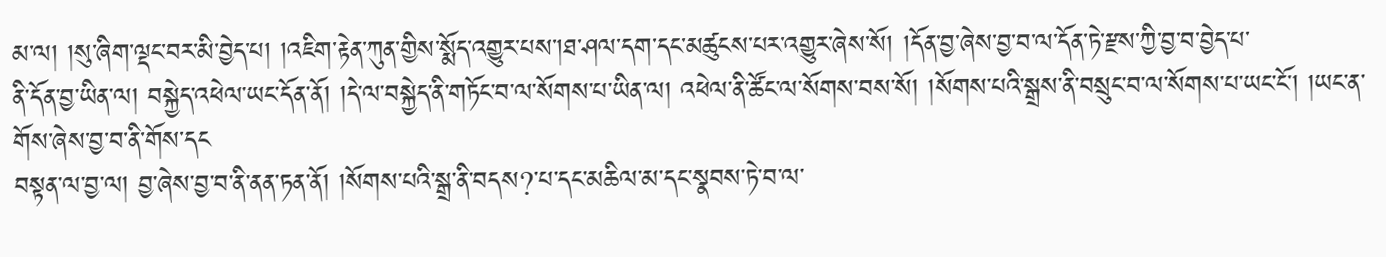མ་ལ། །སུ་ཞིག་ལྡང་བར་མི་བྱེད་པ། །འཇིག་རྟེན་ཀུན་གྱིས་སྨོད་འགྱུར་པས་།ཐ་ཤལ་དག་དང་མཚུངས་པར་འགྱུར་ཞེས་སོ། །དོན་བྱ་ཞེས་བྱ་བ་ལ་དོན་ཏེ་རྫས་ཀྱི་བྱ་བ་བྱེད་པ་
ནི་དོན་བྱ་ཡིན་ལ། བསྐྱེད་འཕེལ་ཡང་དོན་ནོ། །དེ་ལ་བསྐྱེད་ནི་གཏོང་བ་ལ་སོགས་པ་ཡིན་ལ། འཕེལ་ནི་ཚོང་ལ་སོགས་བས་སོ། །སོགས་པའི་སྒྲས་ནི་བསྲུང་བ་ལ་སོགས་པ་ཡང་ངོ། །ཡང་ན་གོས་ཞེས་བྱ་བ་ནི་གོས་དང
བསྟན་ལ་བྱ་ལ། བྱ་ཞེས་བྱ་བ་ནི་ནན་ཏན་ནོ། །སོགས་པའི་སྒྲ་ནི་བདས?་པ་དང་མཆིལ་མ་དང་སྣབས་ཏེ་བ་ལ་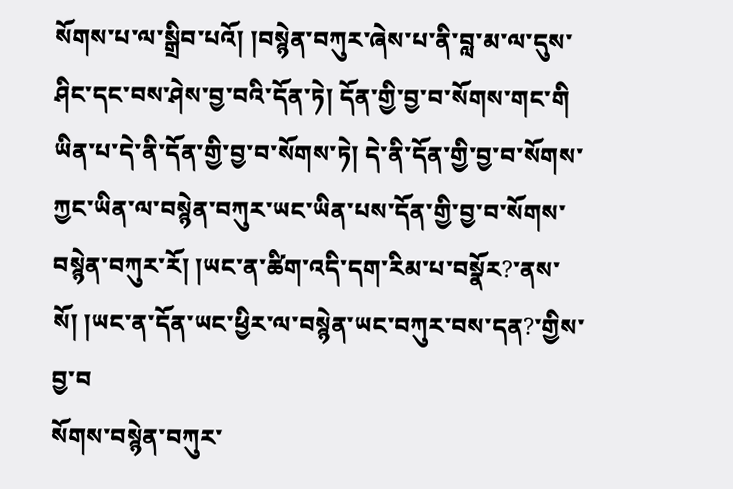སོགས་པ་ལ་སྒྲིབ་པའོ། །བསྙེན་བཀུར་ཞེས་པ་ནི་བླ་མ་ལ་དུས་ཤིང་དང་བས་ཤེས་བྱ་བའི་དོན་ཏེ། དོན་གྱི་བྱ་བ་སོགས་གང་གི
ཡིན་པ་དེ་ནི་དོན་གྱི་བྱ་བ་སོགས་ཏེ། དེ་ནི་དོན་གྱི་བྱ་བ་སོགས་ཀྱང་ཡིན་ལ་བསྙེན་བཀུར་ཡང་ཡིན་པས་དོན་གྱི་བྱ་བ་སོགས་བསྙེན་བཀུར་རོ། །ཡང་ན་ཚིག་འདི་དག་རིམ་པ་བསྣོར?་ནས་སོ། །ཡང་ན་དོན་ཡང་ཕྱིར་ལ་བསྙེན་ཡང་བཀུར་བས་དན?་གྱིས་བྱ་བ
སོགས་བསྙེན་བཀུར་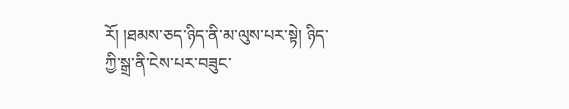རོ། །ཐམས་ཅད་ཉིད་ནི་མ་ལུས་པར་སྟེ། ཉིད་ཀྱི་སྒྲ་ནི་ངེས་པར་བཟུང་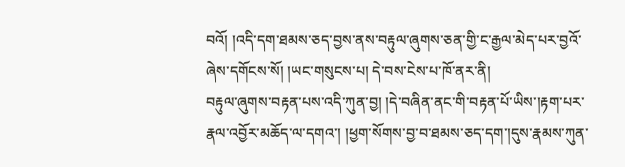བའོ། །འདི་དག་ཐམས་ཅད་བྱས་ནས་བརྟུལ་ཞུགས་ཅན་གྱི་ང་རྒྱལ་མེད་པར་བྱའོ་ཞེས་དགོངས་སོ། །ཡང་གསུངས་པ། དེ་བས་ངེས་པ་ཁོ་ནར་ནི།
བརྟུལ་ཞུགས་བརྟན་པས་འདི་ཀུན་བྱ། །དེ་བཞིན་ནང་གི་བརྟན་པོ་ཡིས་།རྟག་པར་རྣལ་འབྱོར་མཆོད་ལ་དགའ་། །ཕྱག་སོགས་བྱ་བ་ཐམས་ཅད་དག་།དུས་རྣམས་ཀུན་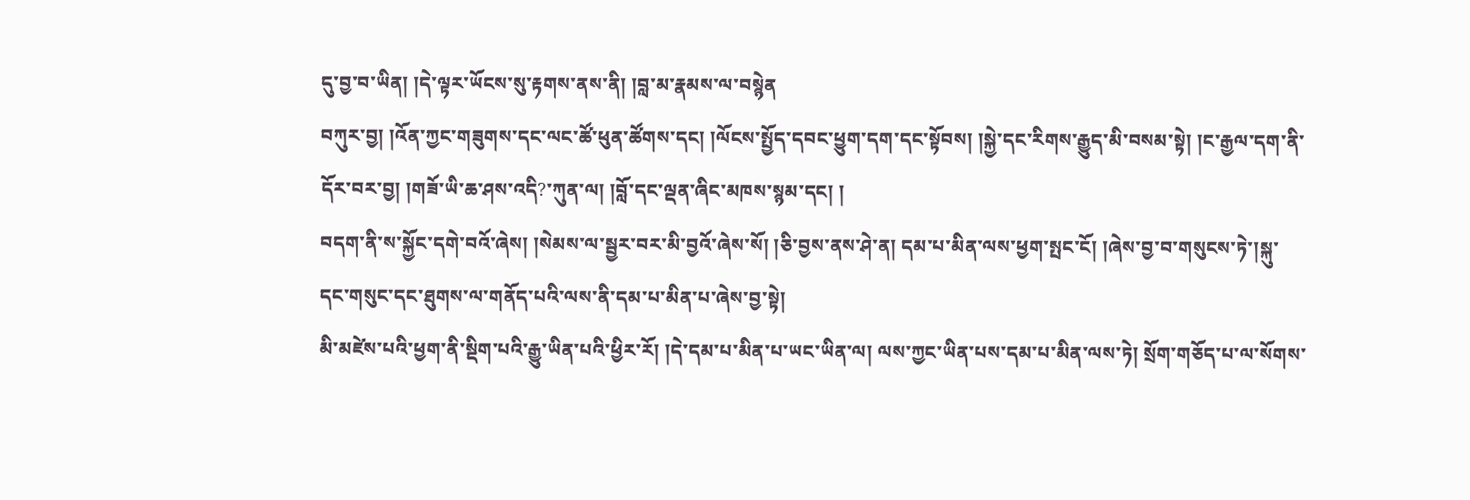དུ་བྱ་བ་ཡིན། །དེ་ལྟར་ཡོངས་སུ་རྟགས་ནས་ནི། །བླ་མ་རྣམས་ལ་བསྙེན
བཀུར་བྱ། །འོན་ཀྱང་གཟུགས་དང་ལང་ཚོ་ཕུན་ཚོགས་དང། །ལོངས་སྤྱོད་དབང་ཕྱུག་དག་དང་སྟོབས། །སྐྱེ་དང་རིགས་རྒྱུད་མི་བསམ་སྟེ། །ང་རྒྱལ་དག་ནི་དོར་བར་བྱ། །གཟོ་ཡི་ཆ་ཤས་འདི?་ཀུན་ལ། །བློ་དང་ལྡན་ཞིང་མཁས་སྙམ་དང། །
བདག་ནི་ས་སྐྱོང་དགེ་བའོ་ཞེས། །སེམས་ལ་སྦྱར་བར་མི་བྱའོ་ཞེས་སོ། །ཅི་བྱས་ནས་ཤེ་ན། དམ་པ་མིན་ལས་ཕྱག་སྤང་ངོ། །ཞེས་བྱ་བ་གསུངས་ཏེ་།སྐུ་དང་གསུང་དང་ཐུགས་ལ་གནོད་པའི་ལས་ནི་དམ་པ་མིན་པ་ཞེས་བྱ་སྟེ།
མི་མཛེས་པའི་ཕྱག་ནི་སྡིག་པའི་རྒྱུ་ཡིན་པའི་ཕྱིར་རོ། །དེ་དམ་པ་མིན་པ་ཡང་ཡིན་ལ། ལས་ཀྱང་ཡིན་པས་དམ་པ་མིན་ལས་ཏེ། སྲོག་གཅོད་པ་ལ་སོགས་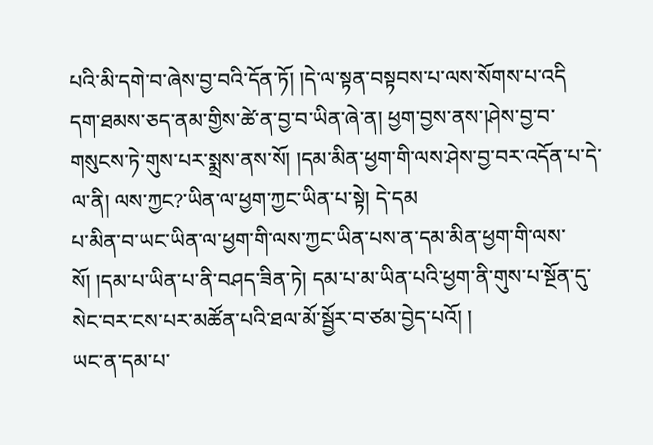པའི་མི་དགེ་བ་ཞེས་བྱ་བའི་དོན་ཏོ། །དེ་ལ་སྟན་བསྟབས་པ་ལས་སོགས་པ་འདི
དག་ཐམས་ཅད་ནམ་གྱིས་ཚེ་ན་བྱ་བ་ཡིན་ཞེ་ན། ཕྱག་བྱས་ནས་།ཤེས་བྱ་བ་གསུངས་ཏེ་གུས་པར་སྨྲས་ནས་སོ། །དམ་མིན་ཕྱག་གི་ལས་ཤེས་བྱ་བར་འདོན་པ་དེ་ལ་ནི། ལས་ཀྱང?་ཡིན་ལ་ཕྱག་ཀྱང་ཡིན་པ་སྟེ། དེ་དམ
པ་མིན་བ་ཡང་ཡིན་ལ་ཕྱག་གི་ལས་ཀྱང་ཡིན་པས་ན་དམ་མིན་ཕྱག་གི་ལས་སོ། །དམ་པ་ཡིན་པ་ནི་བཤད་ཟིན་ཏེ། དམ་པ་མ་ཡིན་པའི་ཕྱག་ནི་གུས་པ་སྔོན་དུ་སེང་བར་ངས་པར་མཚོན་པའི་ཐལ་མོ་སྦྱོར་བ་ཙམ་བྱེད་པའོ། །
ཡང་ན་དམ་པ་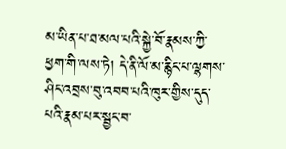མ་ཡིན་པ་ཐ་མལ་པའི་སྐྱེ་བོ་རྣམས་ཀྱི་ཕྱག་གི་ལས་ཏེ། དེ་ནི་ལོ་མ་རྙིང་པ་ལྷགས་ཤིང་འབྲས་བུ་འབབ་པའི་ཁུར་གྱིས་དུད་པའི་རྣམ་པར་སྦྱང་བ་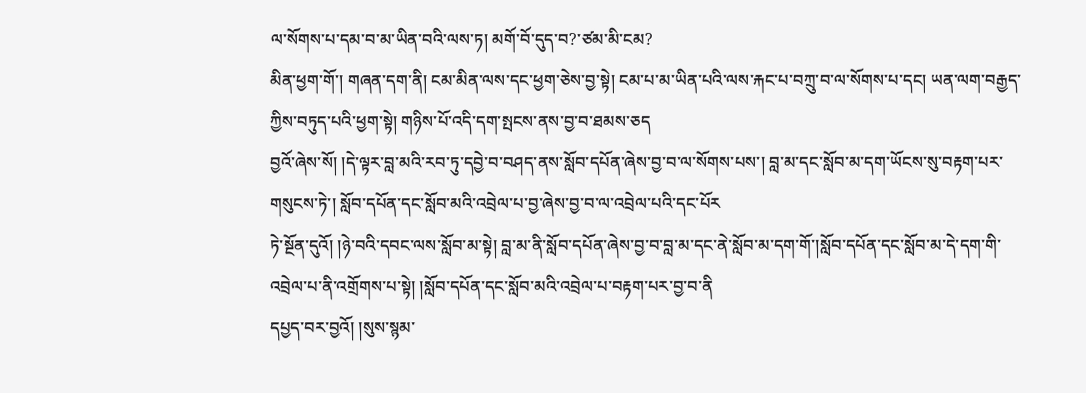ལ་སོགས་པ་དམ་བ་མ་ཡིན་བའི་ལས་ཏ། མགོ་བོ་དུད་བ?་ཙམ་མི་ངམ?
མིན་ཕྱག་གོ་། གཞན་དག་ནི། ངམ་མིན་ལས་དང་ཕྱག་ཅེས་བྱ་སྟེ། ངམ་པ་མ་ཡིན་པའི་ལས་རྐང་པ་བཀྲུ་བ་ལ་སོགས་པ་དང། ཡན་ལག་བརྒྱད་ཀྱིས་བཏུད་པའི་ཕྱག་སྟེ། གཉིས་པོ་འདི་དག་སྤངས་ནས་བྱ་བ་ཐམས་ཅད
བྱའོ་ཞེས་སོ། །དེ་ལྟར་བླ་མའི་རབ་ཏུ་དབྱེ་བ་བཤད་ནས་སློབ་དཔོན་ཞེས་བྱ་བ་ལ་སོགས་པས་། བླ་མ་དང་སློབ་མ་དག་ཡོངས་སུ་བརྟག་པར་གསུངས་ཏེ་། སློབ་དཔོན་དང་སློབ་མའི་འབྲེལ་པ་བྱ་ཞེས་བྱ་བ་ལ་འབྲེལ་པའི་དང་པོར
ཏེ་སྔོན་དུའོ། །ཉེ་བའི་དབང་ལས་སློབ་མ་སྟེ། བླ་མ་ནི་སློབ་དཔོན་ཞེས་བྱ་བ་བླ་མ་དང་ནེ་སློབ་མ་དག་གོ་།སློབ་དཔོན་དང་སློབ་མ་དེ་དག་གི་འབྲེལ་པ་ནི་འགྲོགས་པ་སྟེ། །སློབ་དཔོན་དང་སློབ་མའི་འབྲེལ་པ་བརྟག་པར་བྱ་བ་ནི
དཔྱད་བར་བྱའོ། །སུས་སྙམ་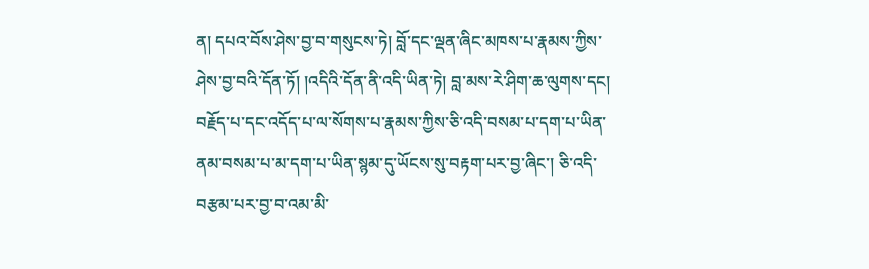ན། དཔའ་བོས་ཤེས་བྱ་བ་གསུངས་ཏེ། བློ་དང་ལྡན་ཞིང་མཁས་པ་རྣམས་ཀྱིས་ཤེས་བྱ་བའི་དོན་ཏོ། །འདིའི་དོན་ནི་འདི་ཡིན་ཏེ། བླ་མས་རེ་ཤིག་ཆ་ལུགས་དང།
བརྗོད་པ་དང་འདོད་པ་ལ་སོགས་པ་རྣམས་ཀྱིས་ཅི་འདི་བསམ་པ་དག་པ་ཡིན་ནམ་བསམ་པ་མ་དག་པ་ཡིན་སྙམ་དུ་ཡོངས་སུ་བརྟག་པར་བྱ་ཞིང་། ཅི་འདི་བརྩམ་པར་བྱ་བ་འམ་མི་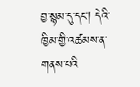བྱ་སྙམ་དུ་དང། དེའི་ཁྱིམ་གྱི་འཚམས་ན་གནས་པའི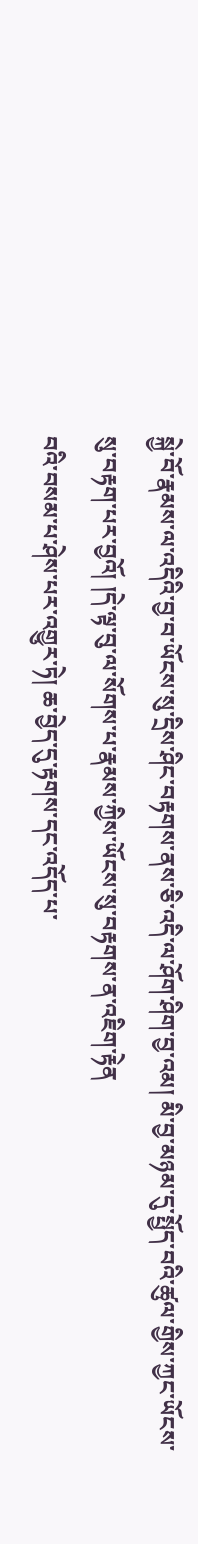སྐྱེ་བོ་རྣམས་ལ་འདིའི་བྱ་བ་ཡོངས་སུ་དྲིས་ཤིང་བརྟགས་ནས་ཅི་འདི་ལ་ཤོག་ཤིག་བྱ་འམ། མི་བྱ་མཉམ་དུ་སྤྱོད་བའི་ཚུལ་གྱིས་ཀྱང་ཡོངས་སུ་བརྟག་པར་བྱའོ། །དེ་ལྟ་བུ་ལ་སོགས་པ་རྣམས་ཀྱིས་ཡོངས་སུ་བརྟགས་ན་འཇིག་རྟེན
བའི་བསམ་པ་ཤེས་པར་འགྱུར་ཏེ། ཆ་བྱེད་དུ་རྟགས་དང་འདོད་པ་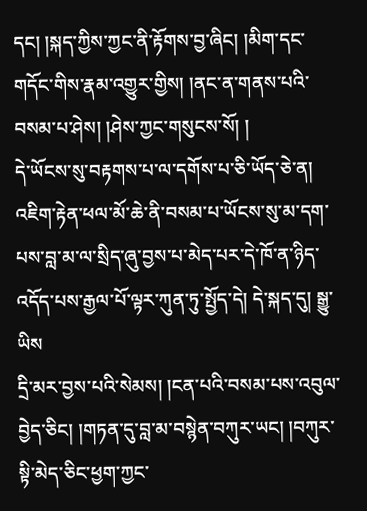དང། །སྐད་ཀྱིས་ཀྱང་ནི་རྟོགས་བྱ་ཞིང། །མིག་དང་གདོང་གིས་རྣམ་འགྱུར་གྱིས། །ནང་ན་གནས་པའི་བསམ་པ་ཤེས། །ཤེས་ཀྱང་གསུངས་སོ། །
དེ་ཡོངས་སུ་བརྟགས་པ་ལ་དགོས་པ་ཅི་ཡོད་ཅེ་ན། འཇིག་རྟེན་ཕལ་མོ་ཆེ་ནི་བསམ་པ་ཡོངས་སུ་མ་དག་པས་བླ་མ་ལ་སྲིད་ཞུ་བྱས་པ་མེད་པར་དེ་ཁོ་ན་ཉིད་འདོད་པས་རྒྱལ་པོ་ལྟར་ཀུན་ཏུ་སྤྱོད་དེ། དེ་སྐད་དུ། སྒྱུ་ཡིས
དྲི་མར་བྱས་པའི་སེམས། །ངན་པའི་བསམ་པས་འབུལ་བྱེད་ཅིང། །གཏན་དུ་བླ་མ་བསྙེན་བཀུར་ཡང། །བཀུར་སྟི་མེད་ཅིང་ཕྱག་ཀྱང་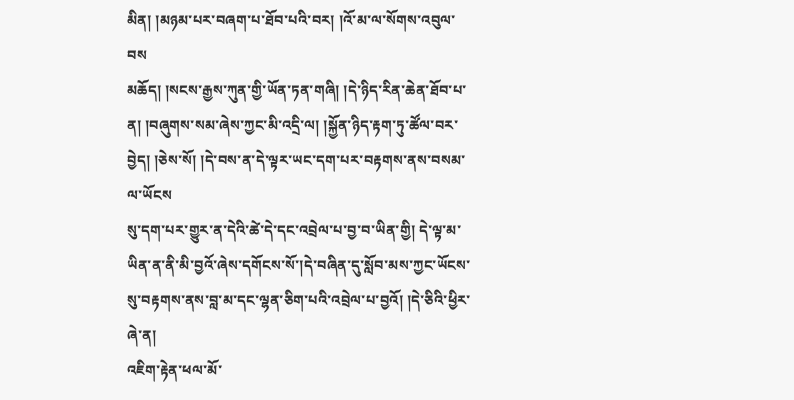མིན། །མཉམ་པར་བཞག་པ་ཐོབ་པའི་བར། །འོ་མ་ལ་སོགས་འབུལ་བས
མཆོད། །སངས་རྒྱས་ཀུན་གྱི་ཡོན་ཏན་གཞི། །དེ་ཉིད་རིན་ཆེན་ཐོབ་པ་ན། །བཞུགས་སམ་ཞེས་ཀྱང་མི་འདྲི་ལ། །སྐྱོན་ཉིད་རྟག་ཏུ་ཚོལ་བར་བྱེད། །ཅེས་སོ། །དེ་བས་ན་དེ་ལྟར་ཡང་དག་པར་བརྟགས་ནས་བསམ་ལ་ཡོངས
སུ་དག་པར་གྱུར་ན་དེའི་ཚེ་དེ་དང་འབྲེལ་པ་བྱ་བ་ཡིན་གྱི། དེ་ལྟ་མ་ཡིན་ན་ནི་མི་བྱའོ་ཞེས་དགོངས་སོ་།དེ་བཞིན་དུ་སློབ་མས་ཀྱང་ཡོངས་སུ་བརྟགས་ནས་བླ་མ་དང་ལྷན་ཅིག་པའི་འབྲེལ་པ་བྱའོ། །དེ་ཅིའི་ཕྱིར་ཞེ་ན།
འཇིག་རྟེན་ཕལ་མོ་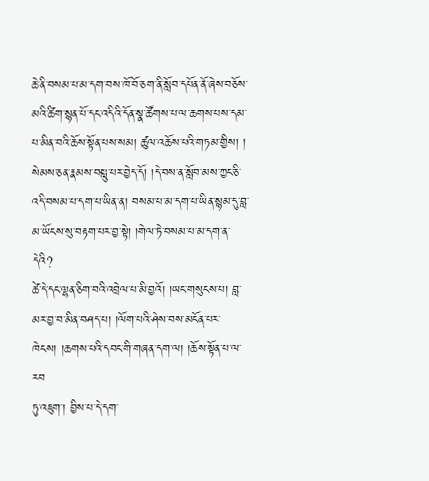ཆེ་ནི་བསམ་པ་མ་དག་བས་ཁོ་བོ་ཅག་ནི་སློབ་དཔོན་ནོ་ཞེས་བཅོས་མའི་ཚིག་སྙན་པོ་དང་འདིའི་དོན་སྣ་ཚོགས་པ་ལ་ཆགས་པས་དམ་པ་མིན་བའི་ཆོས་སྟོན་པས་སམ། ཚུལ་འཆོས་པའི་གཏམ་གྱིས། །
སེམས་ཅན་རྣམས་བསླུ་པར་བྱེད་དོ། །དེ་བས་ན་སློབ་མས་ཀྱང་ཅི་འདི་བསམ་པ་དག་པ་ཡིན་ན། བསམ་པ་མ་དག་པ་ཡིན་སྙམ་དུ་བླ་མ་ཡོངས་སུ་བརྟག་པར་བྱ་སྟེ། །གེལ་ཏེ་བསམ་པ་མ་དག་ན་དེའི?
ཚེ་དེ་དང་ལྷན་ཅིག་བའི་འབྲེལ་པ་མི་བྱའོ། །ཡང་གསུངས་པ། བླ་མར་བྱ་བ་མིན་བཤད་པ། །ལོག་པའི་ཤེས་བས་མངོན་པར་ཁེངས། །ཆགས་པའི་དབང་གི་གཞན་དག་ལ། །ཆོས་སྟོན་པ་ལ་རབ
ཏུ་འཇུག་། བྱིས་པ་དེ་དག་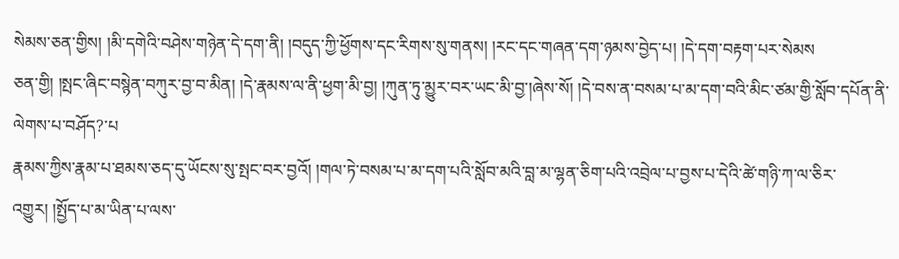སེམས་ཅན་གྱིས། །མི་དགེའི་བཤེས་གཉེན་དེ་དག་ནི། །བདུད་ཀྱི་ཕྱོགས་དང་རིགས་སུ་གནས། །རང་དང་གཞན་དག་ཉམས་བྱེད་པ། །དེ་དག་བརྟག་པར་སེམས
ཅན་གྱི། །སྤང་ཞིང་བསྙེན་བཀུར་བྱ་བ་མིན། །དེ་རྣམས་ལ་ནི་ཕྱག་མི་བྱ། །ཀུན་ཏུ་མྱུར་བར་ཡང་མི་བྱ་།ཞེས་སོ། །དེ་བས་ན་བསམ་པ་མ་དག་བའི་མིང་ཙམ་གྱི་སློབ་དཔོན་ནི་ལེགས་པ་བཤོད?་པ
རྣམས་ཀྱིས་རྣམ་པ་ཐམས་ཅད་དུ་ཡོངས་སུ་སྤང་བར་བྱའོ། །གལ་ཏེ་བསམ་པ་མ་དག་པའི་སློབ་མའི་བླ་མ་ལྷན་ཅིག་པའི་འབྲེལ་པ་བྱས་པ་དེའི་ཚེ་གཉི་ཀ་ལ་ཅིར་འགྱུར། །སྤྱོད་པ་མ་ཡིན་པ་ལས་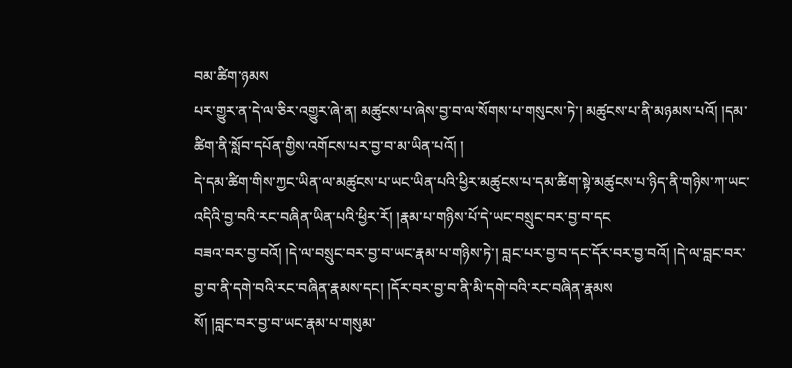བམ་ཚིག་ཉམས
པར་གྱུར་ན་དེ་ལ་ཅིར་འགྱུར་ཞེ་ན། མཚུངས་པ་ཞེས་བྱ་བ་ལ་སོགས་པ་གསུངས་ཏེ་། མཚུངས་པ་ནི་མཉམས་པའོ། །དམ་ཚིག་ནི་སློབ་དཔོན་གྱིས་འགོངས་པར་བྱ་བ་མ་ཡིན་པའོ། །
དེ་དམ་ཚིག་གིས་ཀྱང་ཡིན་ལ་མཚུངས་པ་ཡང་ཡིན་པའི་ཕྱིར་མཚུངས་པ་དམ་ཚིག་སྟེ་མཚུངས་པ་ཉིད་ནི་གཉིས་ཀ་ཡང་འདིའི་བྱ་བའི་རང་བཞིན་ཡིན་པའི་ཕྱིར་རོ། །རྣམ་པ་གཉིས་པོ་དེ་ཡང་བསྲུང་བར་བྱ་བ་དང
བཟའ་བར་བྱ་བའོ། །དེ་ལ་བསྲུང་བར་བྱ་བ་ཡང་རྣམ་པ་གཉིས་ཏེ་། བླང་པར་བྱ་བ་དང་དོར་བར་བྱ་བའོ། །དེ་ལ་བླང་བར་བྱ་བ་ནི་དགེ་བའི་རང་བཞིན་རྣམས་དང། །དོར་བར་བྱ་བ་ནི་མི་དགེ་བའི་རང་བཞིན་རྣམས
སོ། །བླང་བར་བྱ་བ་ཡང་རྣམ་པ་གསུམ་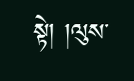སྟེ། །ལུས་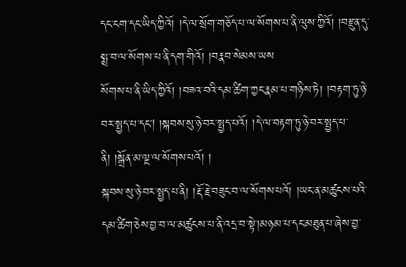དང་ངག་དང་ཡིད་ཀྱིའོ། །དེ་ལ་སྲོག་གཅོད་པ་ལ་སོགས་པ་ནི་ལུས་ཀྱིའོ། །བརྫུན་དུ་སྨྲ་བ་ལ་སོགས་པ་ནི་དག་གིའོ། །བརྣབ་སེམས་ཡས
སོགས་པ་ནི་ཡིད་ཀྱིའོ། །བཟའ་བའི་དམ་ཚིག་ཀྱང་རྣམ་པ་གཉིས་ཏེ། །བརྟག་ཏུ་ཉེ་བར་སྤྱད་པ་དང། །སྐབས་སུ་ཉེ་བར་སྤྱད་པའོ། །དེ་ལ་བརྟག་ཏུ་ཉེ་བར་སྤྱད་པ་ནི། །སྒྲོན་མ་ལྔ་ལ་སོགས་པའོ། །
སྐབས་སུ་ཉེ་བར་སྤྱད་པ་ནི། །རྡོ་རྗེ་བཟུང་བ་ལ་སོགས་པའོ། །ཡང་ན་མཚུངས་པའི་དམ་ཚིག་ཅེས་བྱ་བ་ལ་མཚུངས་པ་ནི་འདྲ་བ་སྟེ་།མཉམ་པ་དང་མཐུན་པ་ཞེས་བྱ་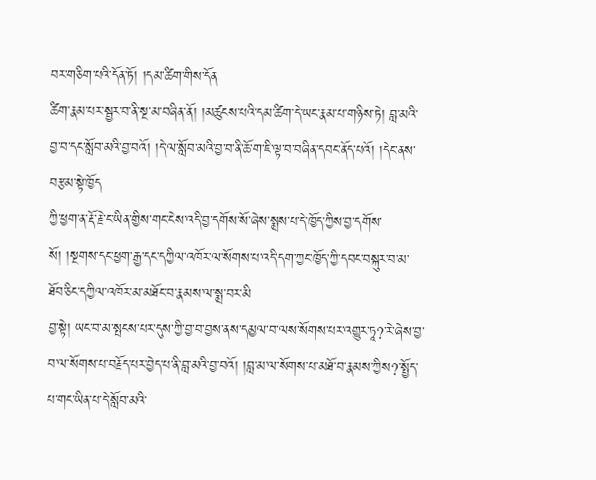བར་གཅིག་པའི་དོན་ཏོ། །དམ་ཚིག་གིས་དོན
ཚིག་རྣམ་པར་སྦྱར་བ་ནི་སྔ་མ་བཞིན་ནོ། །མཚུངས་པའི་དམ་ཚིག་དེ་ཡང་རྣམ་པ་གཉིས་ཏེ། བླ་མའི་བྱ་བ་དང་སློབ་མའི་བྱ་བའོ། །དེ་ལ་སློབ་མའི་བྱ་བ་ནི་ཆོ་ག་ཇི་ལྟ་བ་བཞིན་དབང་ནོད་པའོ། །དེང་ནས་བརྩམ་སྟེ་ཁྱོད
ཀྱི་ཕྱག་ན་རྡོ་རྗེ་ང་ཡིན་གྱིས་གང་ངེས་འདི་བྱ་དགོས་སོ་ཞེས་སྨྲས་པ་དེ་ཁྱོད་ཀྱིས་བྱ་དགོས་སོ། །སྔགས་དང་ཕྱག་རྒྱ་དང་དཀྱིལ་འཁོར་ལ་སོགས་པ་འདི་དག་ཀྱང་ཁྱོད་ཀྱི་དབང་བསྐུར་བ་མ་ཐོབ་ཅིང་དཀྱིལ་འཁོར་མ་མཐོང་བ་རྣམས་ལ་སྨྲ་བར་མི
བྱ་སྟེ། ཡང་བ་མ་སྤངས་པར་དུས་ཀྱི་བྱ་བ་བྱས་ནས་དམྱལ་བ་ལས་སོགས་པར་འགྱུར་ཏཱ?་རེ་ཞེས་བྱ་བ་ལ་སོགས་པ་བརྗོད་པར་བྱེད་པ་ནི་བླ་མའི་བྱ་བའོ། །བླ་མ་ལ་སོགས་པ་མཐོ་བ་རྣམས་ཀྱིས?་སྤྱོད་པ་གང་ཡིན་པ་དེ་སློབ་མའི་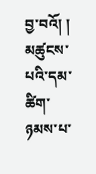བྱ་བའོ། །
མཚུངས་པའི་དམ་ཚིག་ཉམས་པ་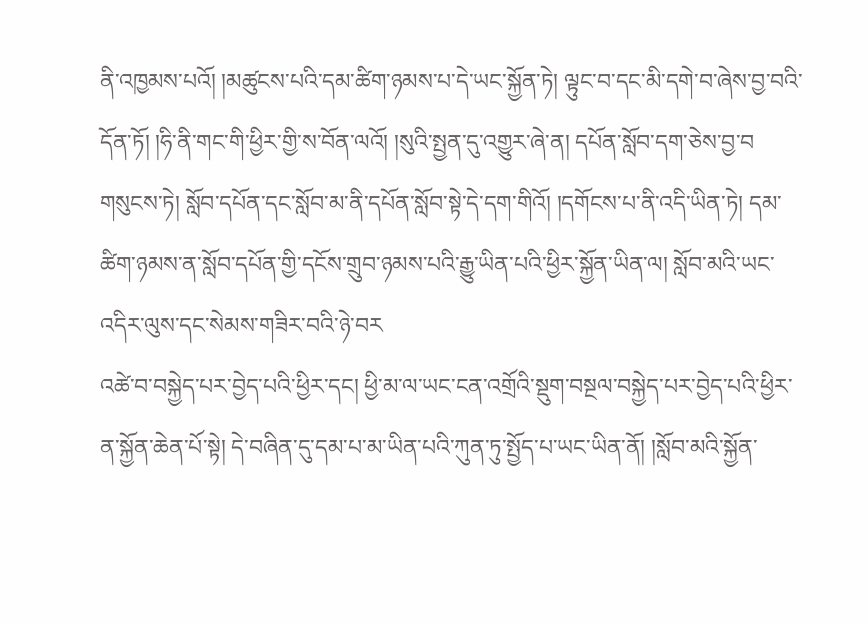ནི་འཁྱམས་པའོ། །མཚུངས་པའི་དམ་ཚིག་ཉམས་པ་དེ་ཡང་སྐྱོན་ཏེ། ལྟུང་བ་དང་མི་དགེ་བ་ཞེས་བྱ་བའི་དོན་ཏོ། །ཧི་ནི་གང་གི་ཕྱིར་གྱི་ས་བོན་ལའོ། །སུའི་སྤྱན་དུ་འགྱུར་ཞེ་ན། དཔོན་སློབ་དག་ཅེས་བྱ་བ
གསུངས་ཏེ། སློབ་དཔོན་དང་སློབ་མ་ནི་དཔོན་སློབ་སྟེ་དེ་དག་གིའོ། །དགོངས་པ་ནི་འདི་ཡིན་ཏེ། དམ་ཚིག་ཉམས་ན་སློབ་དཔོན་གྱི་དངོས་གྲུབ་ཉམས་པའི་རྒྱུ་ཡིན་པའི་ཕྱིར་སྐྱོན་ཡིན་ལ། སློབ་མའི་ཡང་འདིར་ལུས་དང་སེམས་གཟིར་བའི་ཉེ་བར
འཚེ་བ་བསྐྱེད་པར་བྱེད་པའི་ཕྱིར་དང། ཕྱི་མ་ལ་ཡང་ངན་འགྲོའི་སྡུག་བསྔལ་བསྐྱེད་པར་བྱེད་པའི་ཕྱིར་ན་སྐྱོན་ཆེན་པོ་སྟེ། དེ་བཞིན་དུ་དམ་པ་མ་ཡིན་པའི་ཀུན་ཏུ་སྤྱོད་པ་ཡང་ཡིན་ནོ། །སློབ་མའི་སྐྱོན་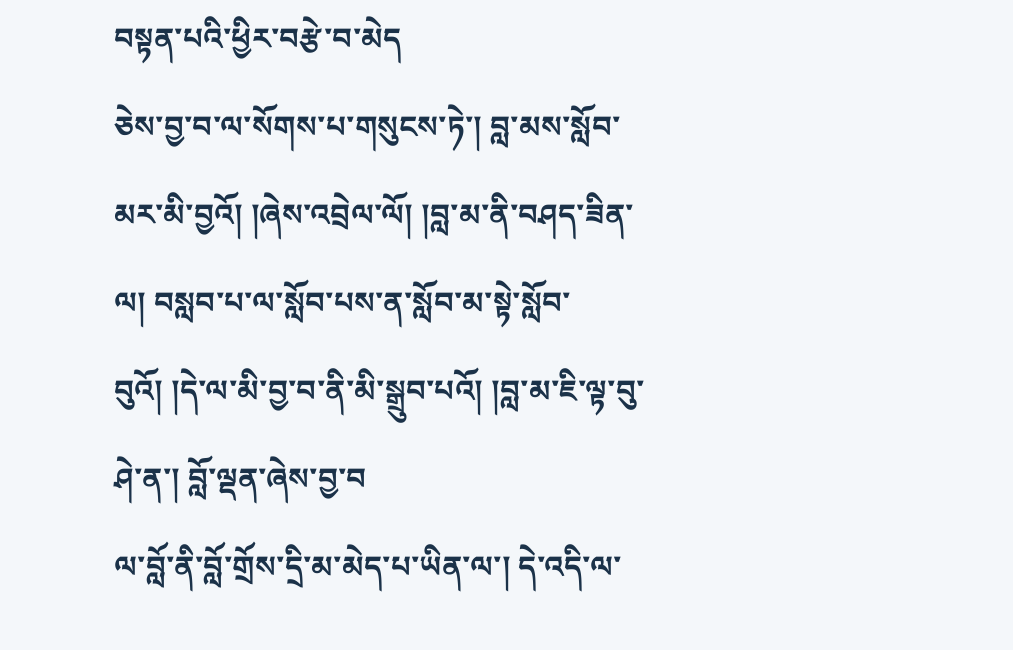བསྟན་པའི་ཕྱིར་བརྩེ་བ་མེད
ཅེས་བྱ་བ་ལ་སོགས་པ་གསུངས་ཏེ་། བླ་མས་སློབ་མར་མི་བྱའོ། །ཞེས་འབྲེལ་ལོ། །བླ་མ་ནི་བཤད་ཟིན་ལ། བསླབ་པ་ལ་སློབ་པས་ན་སློབ་མ་སྟེ་སློབ་བུའོ། །དེ་ལ་མི་བྱ་བ་ནི་མི་སྒྲུབ་པའོ། །བླ་མ་ཇི་ལྟ་བུ་ཤེ་ན་། བློ་ལྡན་ཞེས་བྱ་བ
ལ་བློ་ནི་བློ་གྲོས་དྲི་མ་མེད་པ་ཡིན་ལ་། དེ་འདི་ལ་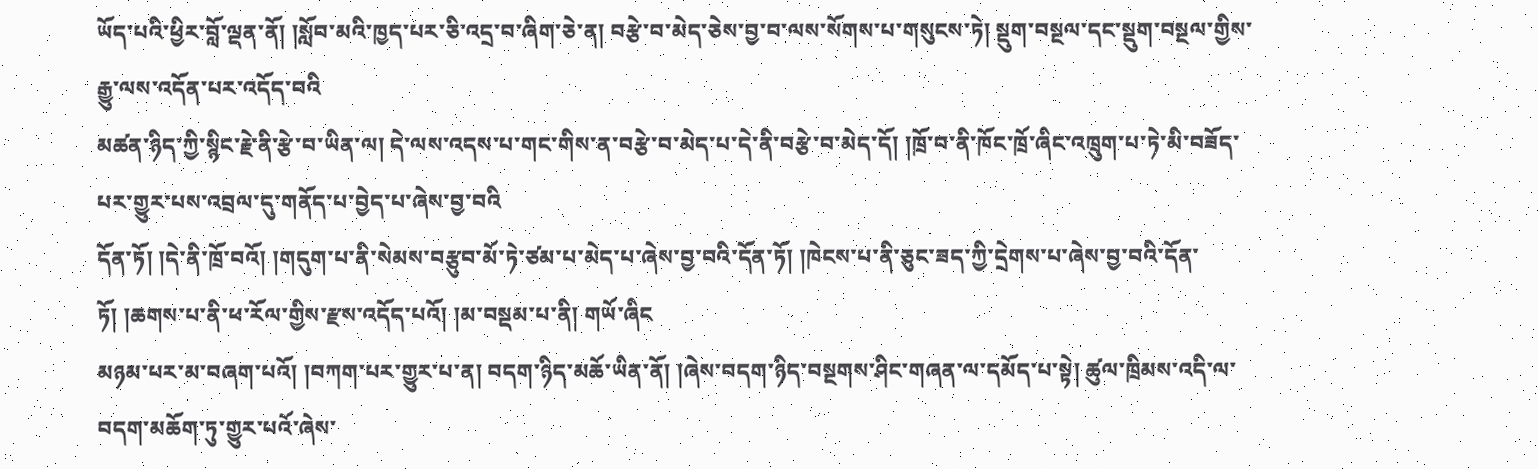ཡོད་པའི་ཕྱིར་བློ་ལྡན་ནོ། །སློབ་མའི་ཁྱད་པར་ཅི་འདྲ་བ་ཞིག་ཅེ་ན། བརྩེ་བ་མེད་ཅེས་བྱ་བ་ལས་སོགས་པ་གསུངས་ཏེ། སྡུག་བསྔལ་དང་སྡུག་བསྔལ་གྱིས་རྒྱུ་ལས་འདོན་པར་འདོད་བའི
མཚན་ཉིད་ཀྱི་སྙིང་རྗེ་ནི་རྩེ་བ་ཡིན་ལ། དེ་ལས་འདས་པ་གང་གིས་ན་བརྩེ་བ་མེད་པ་དེ་ནི་བརྩེ་བ་མེད་དོ། །ཁྲོ་བ་ནི་ཁོང་ཁྲོ་ཞིང་འཁྲུག་པ་ཏེ་མི་བཟོད་པར་གྱུར་པས་འབྲལ་དུ་གནོད་པ་བྱེད་པ་ཞེས་བྱ་བའི
དོན་ཏོ། །དེ་ནི་ཁྲོ་བའོ། །གདུག་པ་ནི་སེམས་བརྩུབ་མོ་ཏེ་ཙམ་པ་མེད་པ་ཞེས་བྱ་བའི་དོན་ཏོ། །ཁེངས་པ་ནི་ཅུང་ཟད་ཀྱི་དྲེགས་པ་ཞེས་བྱ་བའི་དོན་ཏོ། །ཆགས་པ་ནི་ཕ་རོལ་གྱིས་རྫས་འདོད་པའོ། །མ་བསྡམ་པ་ནི། གཡོ་ཞིང
མཉམ་པར་མ་བཞག་པའོ། །བཀག་པར་གྱུར་པ་ན། བདག་ཉིད་མཆོ་ཡིན་ནོ། །ཞེས་བདག་ཉིད་བསྔགས་ཤིང་གཞན་ལ་དམོད་པ་སྟེ། ཚུལ་ཁྲིམས་འདི་ལ་བདག་མཆོག་ཏུ་གྱུར་པའོ་ཞེས་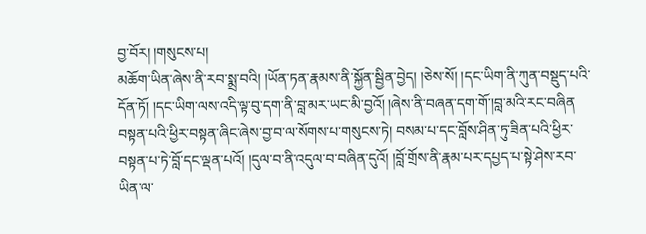བྱ་བོར། །གསུངས་པ།
མཆོག་ཡིན་ཞེས་ནི་རབ་སྨྲ་བའི། །ཡོན་ཏན་རྣམས་ནི་སྐྱོན་སྦྱིན་བྱེད། །ཅེས་སོ། །དང་ཡིག་ནི་ཀུན་བསྡུད་པའི་དོན་ཏོ། །དང་ཡིག་ལས་འདི་ལྟ་བུ་དག་ནི་བླ་མར་ཡང་མི་བྱའོ། །ཞེས་ནི་བཞན་དག་གོ་།བླ་མའི་རང་བཞིན
བསྟན་པའི་ཕྱིར་བསྟན་ཞིང་ཞེས་བྱ་བ་ལ་སོགས་པ་གསུངས་ཏེ། བསམ་པ་དང་བློས་ཤིན་ཏུ་ཟིན་པའི་ཕྱིར་བསྟན་པ་ཏེ་བློ་དང་ལྡན་པའོ། །དུལ་བ་ནི་འདུལ་བ་བཞིན་དུའོ། །བློ་གྲོས་ནི་རྣམ་པར་དཔྱད་པ་སྟེ་ཤེས་རབ་ཡིན་ལ་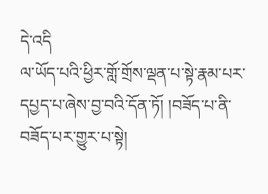དེ་འདི
ལ་ཡོད་པའི་ཕྱིར་གློ་གྲོས་ལྡན་པ་སྟེ་རྣམ་པར་དཔྱད་པ་ཞེས་བྱ་བའི་དོན་ཏོ། །བཟོད་པ་ནི་བཟོད་པར་གྱུར་པ་སྟེ།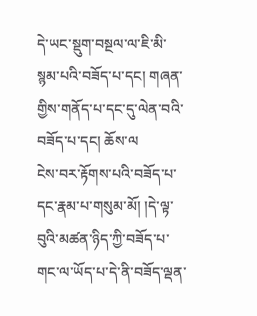དེ་ཡང་སྡུག་བསྔལ་ལ་ཇི་མི་སྙམ་པའི་བཟོད་པ་དང། གཞན་གྱིས་གནོད་པ་དང་དུ་ལེན་བའི་བཟོད་པ་དང། ཆོས་ལ
ངེས་བར་རྟོགས་པའི་བཟོད་པ་དང་རྣམ་པ་གསུམ་མོ། །དེ་ལྟ་བུའི་མཚན་ཉིད་ཀྱི་བཟོད་པ་གང་ལ་ཡོད་པ་དེ་ནི་བཟོད་ལྡན་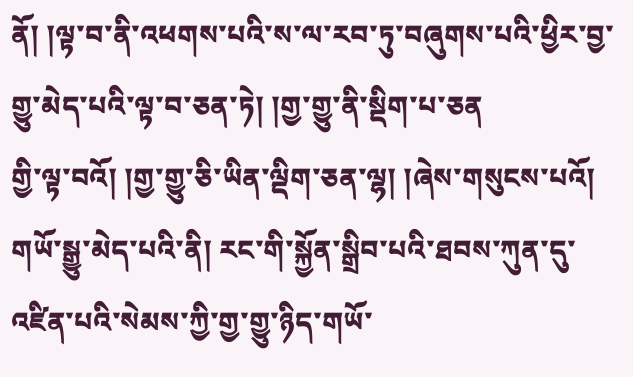ནོ། །ལྟ་བ་ནི་འཕགས་པའི་ས་ལ་རབ་ཏུ་བཞུགས་པའི་ཕྱིར་བྱ་གྱུ་མེད་པའི་ལྟ་བ་ཅན་ཏེ། །གྱ་གྱུ་ནི་སྡིག་པ་ཅན
གྱི་ལྟ་བའོ། །གྱ་གྱུ་ཅི་ཡིན་ལྡིག་ཅན་ལྷ། །ཞེས་གསུངས་པའོ། གཡོ་སྒྱུ་མེད་པའི་ནི། རང་གི་སྐྱོན་སྒྲིབ་པའི་ཐབས་ཀུན་དུ་འཛིན་པའི་སེམས་ཀྱི་གྱ་གྱུ་ཉིད་གཡོ་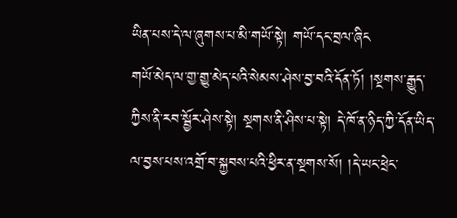ཡིན་པས་དེ་ལ་ཞུགས་པ་མི་གཡོ་སྟེ། གཡོ་དང་བྲལ་ཞིང
གཡོ་མེད་ལ་གྱ་གྱུ་མེད་པའི་སེམས་ཤེས་བྱ་བའི་དོན་ཏོ། །སྔགས་རྒྱུད་ཀྱིས་ནི་རབ་སྦྱོར་ཤེས་སྟེ། སྔགས་ནི་ཤིས་པ་སྟེ། དེ་ཁོ་ན་ཉིད་ཀྱི་དོན་ཡིད་ལ་བྱས་པས་འགྲོ་བ་སྐྱབས་པའི་ཕྱིར་ན་སྔགས་སོ། །དེ་ཡང་ཕྲེང་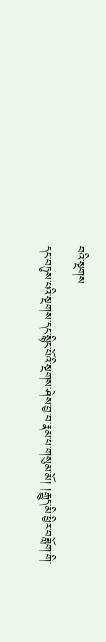བའི་སྔགས
དང་བཏུས་པའི་སྔགས་དང་སྙིང་པོའི་སྔགས་ཤེས་བྱ་བ་རྣམ་པ་གསུམ་མོ། །རྒྱུད་མི་ཕྱིར་བཟློག་གི་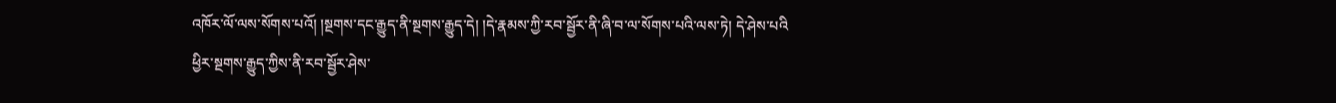འཁོར་ལོ་ལས་སོགས་པའོ། །སྔགས་དང་རྒྱུད་ནི་སྔགས་རྒྱུད་དེ། །དེ་རྣམས་ཀྱི་རབ་སྦྱོར་ནི་ཞི་བ་ལ་སོགས་པའི་ལས་ཏེ། དེ་ཤེས་པའི
ཕྱིར་སྔགས་རྒྱུད་ཀྱིས་ནི་རབ་སྦྱོར་ཤེས་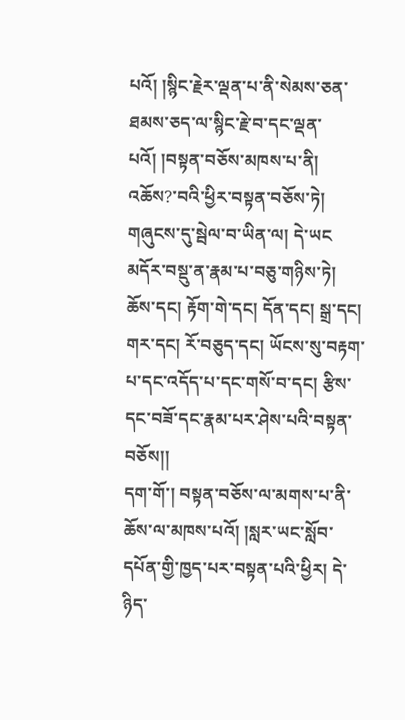པའོ། །སྙིང་རྗེར་ལྡན་པ་ནི་སེམས་ཅན་ཐམས་ཅད་ལ་སྙིང་རྗེ་བ་དང་ལྡན་པའོ། །བསྟན་བཅོས་མཁས་པ་ནི། འཆོས?་བའི་ཕྱིར་བསྟན་བཅོས་ཏེ། གཞུངས་དུ་སྦེལ་བ་ཡིན་ལ། དེ་ཡང
མདོར་བསྡུ་ན་རྣམ་པ་བཅུ་གཉིས་ཏེ། ཆོས་དང། རྟོག་གེ་དང། དོན་དང། སྒྲ་དང། གར་དང། རོ་བཅུད་དང། ཡོངས་སུ་བརྟག་པ་དང་འདོད་པ་དང་གསོ་བ་དང། རྩིས་དང་བཟོ་དང་རྣམ་པར་ཤེས་པའི་བསྟན་བཅོས།།
དག་གོ་། བསྟན་བཅོས་ལ་མགས་པ་ནི་ཆོས་ལ་མཁས་པའོ། །སླར་ཡང་སློབ་དཔོན་གྱི་ཁྱད་པར་བསྟན་པའི་ཕྱིར། དེ་ཉིད་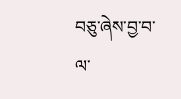བཅུ་ཞེས་བྱ་བ་ལ་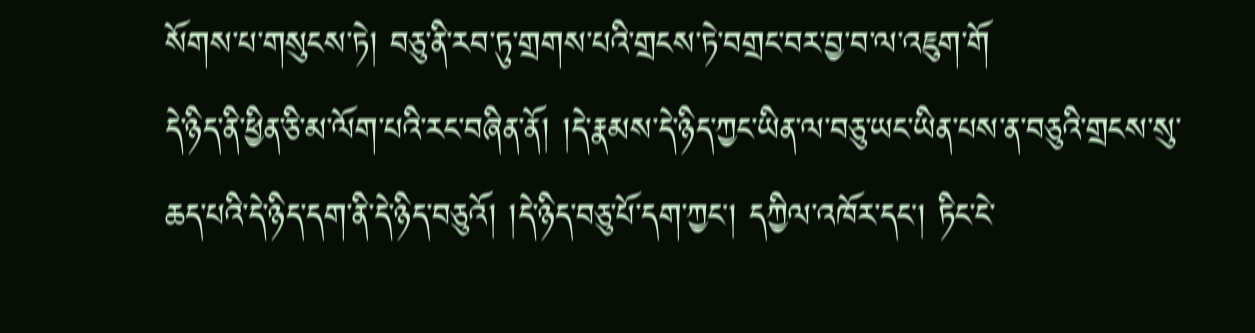སོགས་པ་གསུངས་ཏེ། བཅུ་ནི་རབ་ཏུ་གྲགས་པའི་གྲངས་ཏེ་བགྲང་བར་བྱ་བ་ལ་འཇུག་གོ
དེ་ཉིད་ནི་ཕྱིན་ཅི་མ་ལོག་པའི་རང་བཞིན་ནོ། །དེ་རྣམས་དེ་ཉིད་ཀྱང་ཡིན་ལ་བཅུ་ཡང་ཡིན་པས་ན་བཅུའི་གྲངས་སུ་ཆད་པའི་དེ་ཉིད་དག་ནི་དེ་ཉིད་བཅུའོ། །དེ་ཉིད་བཅུ་པོ་དག་ཀྱང། དཀྱིལ་འཁོར་དང། ཏིང་ངེ་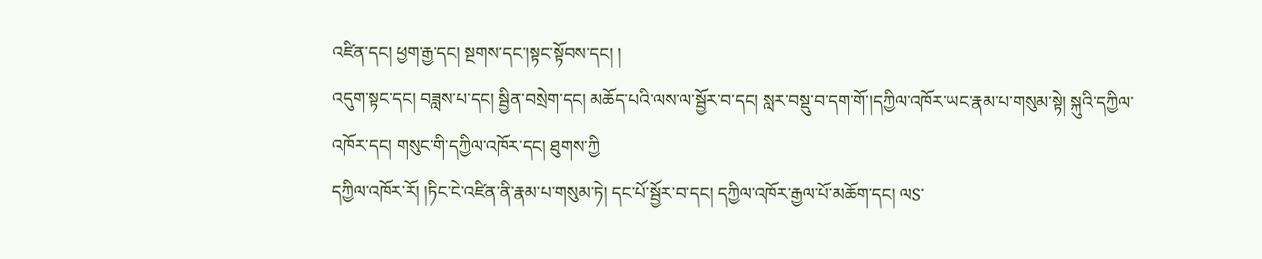འཛིན་དང། ཕྱག་རྒྱ་དང། སྔགས་དང་།སྟང་སྟོབས་དང། །
འདུག་སྟང་དང། བཟླས་པ་དང། སྦྱིན་བསྲེག་དང། མཆོད་པའི་ལས་ལ་སྦྱོར་བ་དང། སླར་བསྡུ་བ་དག་གོ་།དཀྱིལ་འཁོར་ཡང་རྣམ་པ་གསུམ་སྟེ། སྐུའི་དཀྱིལ་འཁོར་དང། གསུང་གི་དཀྱིལ་འཁོར་དང། ཐུགས་ཀྱི
དཀྱིལ་འཁོར་རོ། །ཏིང་ངེ་འཛིན་ནི་རྣམ་པ་གསུམ་ཏེ། དང་པོ་སྦྱོར་བ་དང། དཀྱིལ་འཁོར་རྒྱལ་པོ་མཆོག་དང། ལS་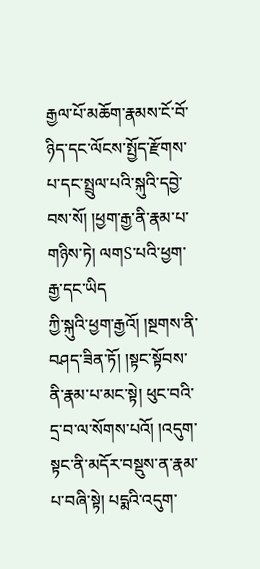རྒྱལ་པོ་མཆོག་རྣམས་ངོ་བོ་ཉིད་དང་ལོངས་སྤྱོད་རྫོགས་པ་དང་སྤྲུལ་པའི་སྐུའི་དབྱེ་བས་སོ། །ཕྱག་རྒྱ་ནི་རྣམ་པ་གཉིས་ཏེ། ལགS་པའི་ཕྱག་རྒྱ་དང་ཡིད
ཀྱི་སྐུའི་ཕྱག་རྒྱའོ། །སྔགས་ནི་བཤད་ཟིན་ཏོ། །སྟང་སྟོབས་ནི་རྣམ་པ་མང་སྟེ། ཕུང་བའི་དྲ་བ་ལ་སོགས་པའོ། །འདུག་སྟང་ནི་མདོར་བསྡུས་ན་རྣམ་པ་བཞི་སྟེ། པདྨའི་འདུག་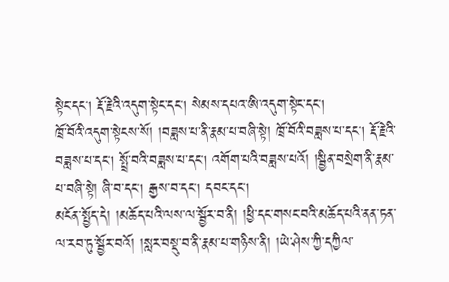སྟེང་དང། རྡོ་རྗེའི་འདུག་སྟེང་དང། སེམས་དཔའ་ཨི་འདུག་སྟེང་དང།
ཁྲོ་བོའི་འདུག་སྟེངས་སོ། །བཟླས་པ་ནི་རྣམ་པ་བཞི་སྟེ། ཁྲོ་བོའི་བཟླས་པ་དང། རྡོ་རྗེའི་བཟླས་པ་དང། སྤྲོ་བའི་བཟླས་པ་དང། འགོག་པའི་བཟླས་པའོ། །སྦྱིན་བསྲེག་ནི་རྣམ་པ་བཞི་སྟེ། ཞི་བ་དང། རྒྱས་བ་དང། དབང་དང།
མངོན་སྤྱོད་དེ། །མཆོད་པའི་ལས་ལ་སྦྱོར་བ་ནི། །ཕྱི་དང་གསང་བའི་མཆོད་པའི་ནན་ཏན་ལ་རབ་ཏུ་སྦྱོར་བའོ། །སླར་བསྡུ་བ་ནི་རྣམ་པ་གཉིས་ནི། །ཡེ་ཤེས་ཀྱི་དཀྱིལ་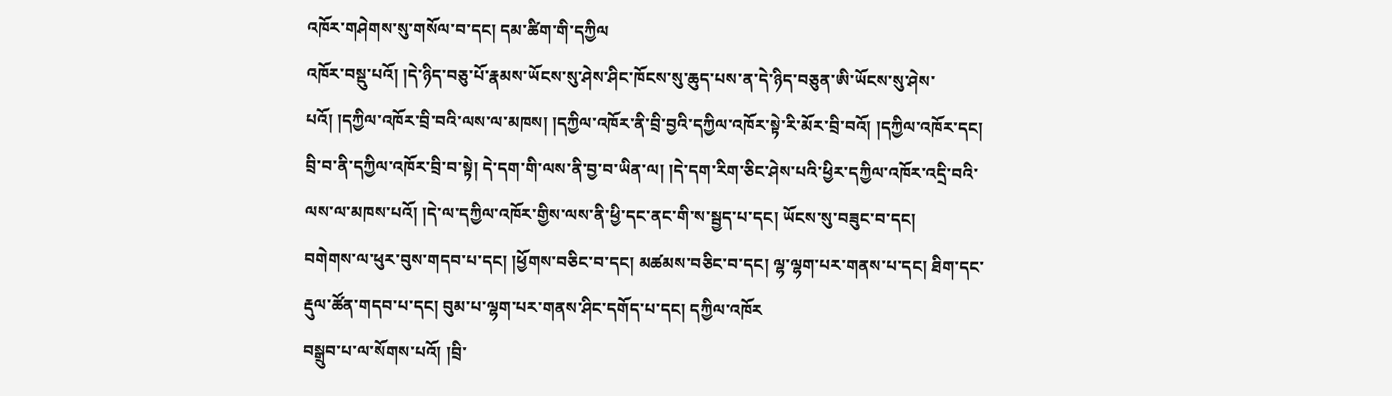འཁོར་གཤེགས་སུ་གསོལ་བ་དང། དམ་ཚིག་གི་དཀྱིལ
འཁོར་བསྡུ་པའོ། །དེ་ཉིད་བཅུ་པོ་རྣམས་ཡོངས་སུ་ཤེས་ཤིང་ཁོངས་སུ་ཆུད་པས་ན་དེ་ཉིད་བཅུན་ཨི་ཡོངས་སུ་ཤེས་པའོ། །དཀྱིལ་འཁོར་བྲི་བའི་ལས་ལ་མཁས། །དཀྱིལ་འཁོར་ནི་བྲི་བྱའི་དཀྱིལ་འཁོར་སྟེ་རི་མོར་བྲི་བའོ། །དཀྱིལ་འཁོར་དང།
བྲི་བ་ནི་དཀྱིལ་འཁོར་བྲི་བ་སྟེ། དེ་དག་གི་ལས་ནི་བྱ་བ་ཡིན་ལ། །དེ་དག་རིག་ཅིང་ཤེས་པའི་ཕྱིར་དཀྱིལ་འཁོར་འདྲི་བའི་ལས་ལ་མཁས་པའོ། །དེ་ལ་དཀྱིལ་འཁོར་གྱིས་ལས་ནི་ཕྱི་དང་ནང་གི་ས་སྦྱད་པ་དང། ཡོངས་སུ་བཟུང་བ་དང།
བགེགས་ལ་ཕུར་བུས་གདབ་པ་དང། །ཕྱོགས་བཅིང་བ་དང། མཚམས་བཅིང་བ་དང། ལྷ་ལྷག་པར་གནས་པ་དང། ཐིག་དང་རྡུལ་ཚོན་གདབ་པ་དང། བུམ་པ་ལྷག་པར་གནས་ཤིང་དགོད་པ་དང། དཀྱིལ་འཁོར
བསྒྲུབ་པ་ལ་སོགས་པའོ། །བྲི་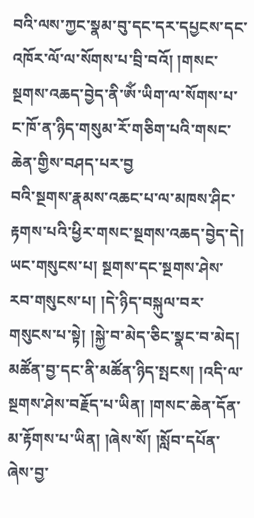བའི་ལས་ཀྱང་སྣམ་བུ་དང་དར་དཔྱངས་དང་འཁོར་ལོ་ལ་སོགས་པ་བྲི་བའོ། །གསང་སྔགས་འཆད་བྱེད་ནི་ཨོཾ་ཡིག་ལ་སོགས་པ་ང་ཁོ་ན་ཉིད་གསུམ་རོ་གཅིག་པའི་གསང་ཆེན་གྱིས་བཤད་པར་བྱ
བའི་སྔགས་རྣམས་འཆང་པ་ལ་མཁས་ཤིང་རྟགས་པའི་ཕྱིར་གསང་སྔགས་འཆད་བྱེད་དེ། ཡང་གསུངས་པ། སྔགས་དང་སྔགས་ཤེས་རབ་གསུངས་པ། །དེ་ཉིད་བསྐུལ་བར་གསུངས་པ་སྟེ། །སྐྱེ་བ་མེད་ཅིང་སྣང་བ་མེད།
མཚོན་བྱ་དང་ནི་མཚོན་ཉིད་སྤངས། །འདི་ལ་སྔགས་ཤེས་བརྗོད་པ་ཡིན། །གསང་ཆེན་དོན་མ་རྟོགས་པ་ཡིན། །ཞེས་སོ། །སློབ་དཔོན་ཞེས་བྱ་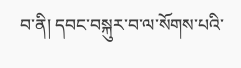བ་ནི། དབང་བསྐུར་བ་ལ་སོགས་པའི་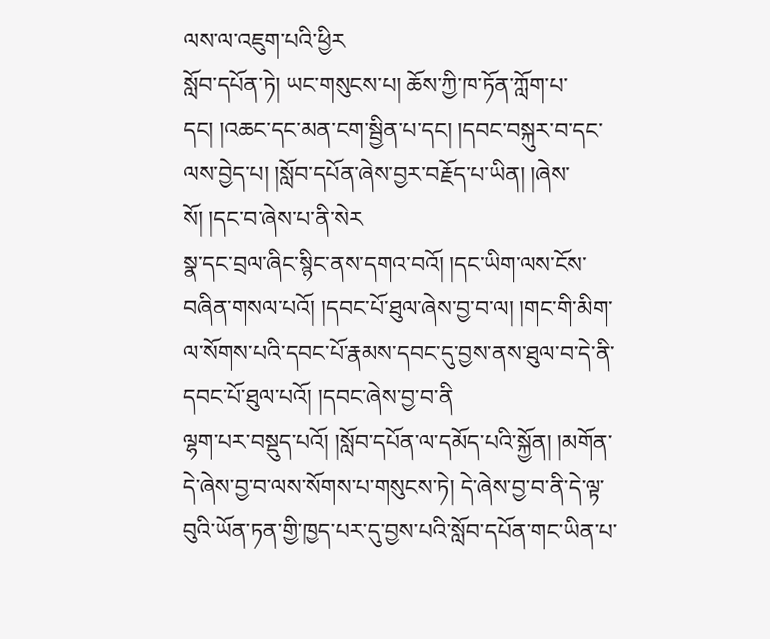ལས་ལ་འཇུག་པའི་ཕྱིར
སློབ་དཔོན་ཏེ། ཡང་གསུངས་པ། ཆོས་ཀྱི་ཁ་ཏོན་ཀློག་པ་དང། །འཆང་དང་མན་ངག་སྦྱིན་པ་དང། །དབང་བསྐུར་བ་དང་ལས་བྱེད་པ། །སློབ་དཔོན་ཞེས་བྱར་བརྗོད་པ་ཡིན། །ཞེས་སོ། །དང་བ་ཞེས་པ་ནི་སེར
སྣ་དང་བྲལ་ཞིང་སྙིང་ནས་དགའ་བའོ། །དང་ཡིག་ལས་ངོས་བཞིན་གསལ་པའོ། །དབང་པོ་ཐུལ་ཞེས་བྱ་བ་ལ། །གང་གི་མིག་ལ་སོགས་པའི་དབང་པོ་རྣམས་དབང་དུ་བྱས་ནས་ཐུལ་བ་དེ་ནི་དབང་པོ་ཐུལ་པའོ། །དབང་ཞེས་བྱ་བ་ནི
ལྷག་པར་བསྡུད་པའོ། །སློབ་དཔོན་ལ་དམོད་པའི་སྐྱོན། །མགོན་དེ་ཞེས་བྱ་བ་ལས་སོགས་པ་གསུངས་ཏེ། དེ་ཞེས་བྱ་བ་ནི་དེ་ལྟ་བུའི་ཡོན་ཏན་གྱི་ཁྱད་པར་དུ་བྱས་པའི་སློབ་དཔོན་གང་ཡིན་པ་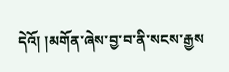དེའོ། །མགོན་ཞེས་བྱ་བ་ནི་སངས་རྒྱས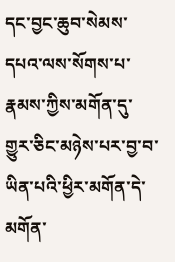དང་བྱང་ཆུབ་སེམས་དཔའ་ལས་སོགས་པ་རྣམས་ཀྱིས་མགོན་དུ་གྱུར་ཅིང་མཉེས་པར་བྱ་བ་ཡིན་པའི་ཕྱིར་མགོན་དེ་མགོན་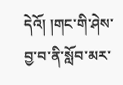དེའོ། །གང་གི་ཤེས་བྱ་བ་ནི་སློབ་མར་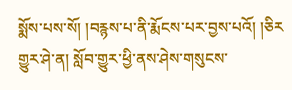སྨོས་པས་སོ། །བརྙས་པ་ནི་རྨོངས་པར་བྱས་པའོ། །ཅིར
གྱུར་ཤེ་ན། སློབ་གྱུར་ཕྱི་ནས་ཤེས་གསུངས་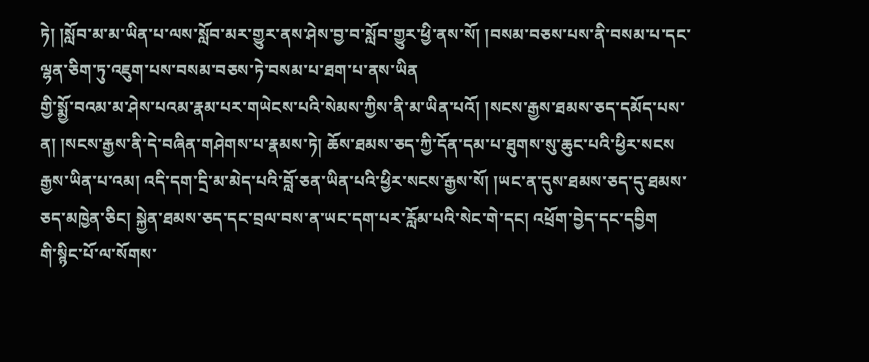ཏེ། །སློབ་མ་མ་ཡིན་པ་ལས་སློབ་མར་གྱུར་ནས་ཤེས་བྱ་བ་སློབ་གྱུར་ཕྱི་ནས་སོ། །བསམ་བཅས་པས་ནི་བསམ་པ་དང་ལྷན་ཅིག་ཏུ་འཇུག་པས་བསམ་བཅས་ཏེ་བསམ་པ་ཐག་པ་ནས་ཡིན
གྱི་སྨྱོ་བའམ་མ་ཤེས་པའམ་རྣམ་པར་གཡེངས་པའི་སེམས་ཀྱིས་ནི་མ་ཡིན་པའོ། །སངས་རྒྱས་ཐམས་ཅད་དམོད་པས་ན། །སངས་རྒྱས་ནི་དེ་བཞིན་གཤེགས་པ་རྣམས་ཏེ། ཆོས་ཐམས་ཅད་ཀྱི་དོན་དམ་པ་ཐུགས་སུ་ཆུང་པའི་ཕྱིར་སངས
རྒྱས་ཡིན་པ་འམ། འདི་དག་དྲི་མ་མེད་པའི་བློ་ཅན་ཡིན་པའི་ཕྱིར་སངས་རྒྱས་སོ། །ཡང་ན་དུས་ཐམས་ཅད་དུ་ཐམས་ཅད་མཁྱེན་ཅིང། སྐྱེན་ཐམས་ཅད་དང་བྲལ་བས་ན་ཡང་དག་པར་རློམ་པའི་སེང་གེ་དང། འཕྲོག་བྱེད་དང་དབྱིག
གི་སྙིང་པོ་ལ་སོགས་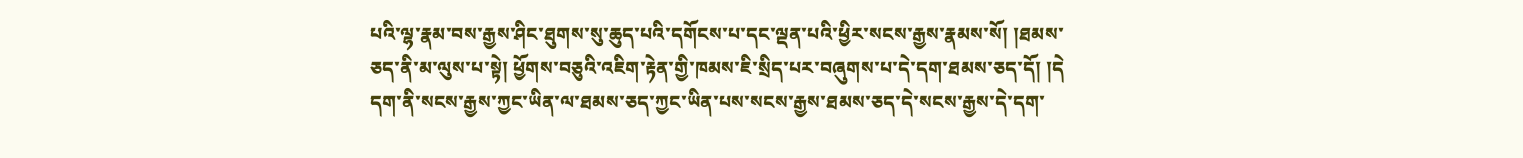པའི་ལྷ་རྣམ་བས་རྒྱས་ཤིང་ཐུགས་སུ་ཆུད་པའི་དགོངས་པ་དང་ལྡན་པའི་ཕྱིར་སངས་རྒྱས་རྣམས་སོ། །ཐམས་ཅད་ནི་མ་ལུས་པ་སྟེ། ཕྱོགས་བཅུའི་འཇིག་རྟེན་གྱི་ཁམས་ཇི་སྲིད་པར་བཞུགས་པ་དེ་དག་ཐམས་ཅད་དོ། །དེ
དག་ནི་སངས་རྒྱས་ཀྱང་ཡིན་ལ་ཐམས་ཅད་ཀྱང་ཡིན་པས་སངས་རྒྱས་ཐམས་ཅད་དེ་སངས་རྒྱས་དེ་དག་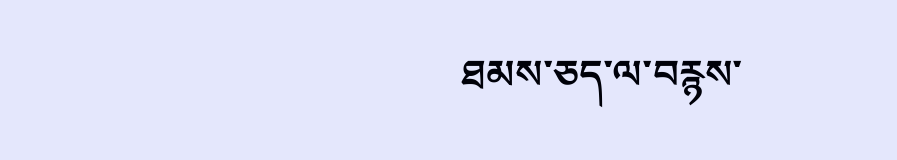ཐམས་ཅད་ལ་བརྙས་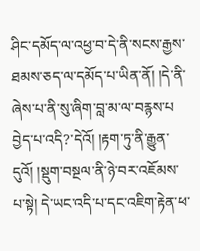ཤིང་དམོད་ལ་འཕྱ་བ་དེ་ནི་སངས་རྒྱས་ཐམས་ཅད་ལ་དམོད་པ་ཡིན་ནོ། །དེ་ནི་ཞེས་པ་ནི་སུ་ཞིག་བླ་མ་ལ་བརྙས་པ
བྱེད་པ་འདི?་དེའོ། །རྟག་ཏུ་ནི་རྒྱུན་དུའོ། །སྡུག་བསྔལ་ནི་ཉེ་བར་འཇོམས་པ་སྟེ། དེ་ཡང་འདི་པ་དང་འཇིག་རྟེན་ཕ་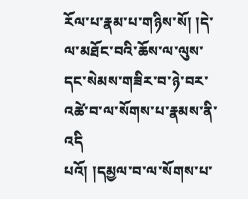རོལ་པ་རྣམ་པ་གཉིས་སོ། །དེ་ལ་མཐོང་བའི་ཆོས་ལ་ལུས་དང་སེམས་གཟིར་བ་ཉེ་བར་འཚེ་བ་ལ་སོགས་པ་རྣམས་ནི་འདི
པའོ། །དམྱལ་བ་ལ་སོགས་པ་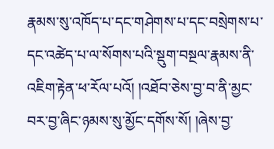རྣམས་སུ་འཁོད་པ་དང་གཤེགས་པ་དང་བསྲེགས་པ་དང་འཚེད་པ་ལ་སོགས་པའི་སྡུག་བསྔལ་རྣམས་ནི་འཇིག་རྟེན་ཕ་རོལ་པའོ། །འཐོབ་ཅེས་བྱ་བ་ནི་མྱང་བར་བྱ་ཞིང་ཉམས་སུ་མྱོང་དགོས་སོ། །ཞེས་བྱ་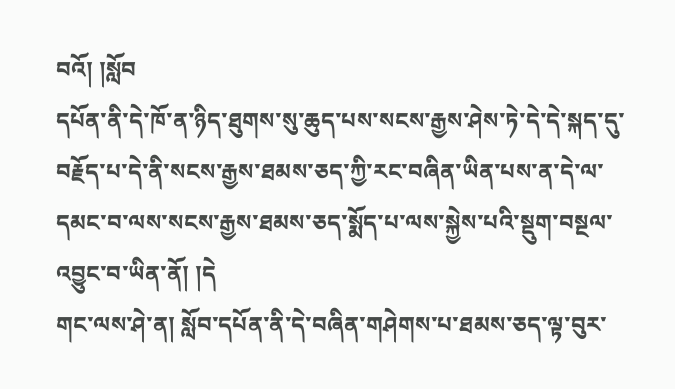བའོ། །སློབ
དཔོན་ནི་དེ་ཁོ་ན་ཉིད་ཐུགས་སུ་ཆུད་པས་སངས་རྒྱས་ཤེས་ཏེ་དེ་དེ་སྐད་དུ་བརྗོད་པ་དེ་ནི་སངས་རྒྱས་ཐམས་ཅད་ཀྱི་རང་བཞིན་ཡིན་པས་ན་དེ་ལ་དམང་བ་ལས་སངས་རྒྱས་ཐམས་ཅད་སྨོད་པ་ལས་སྐྱེས་པའི་སྡུག་བསྔལ་འབྱུང་བ་ཡིན་ནོ། །དེ
གང་ལས་ཤེ་ན། སློབ་དཔོན་ནི་དེ་བཞིན་གཤེགས་པ་ཐམས་ཅད་ལྟ་བུར་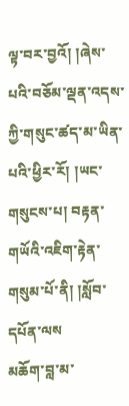ལྟ་བར་བྱའོ། །ཞེས་པའི་བཅོམ་ལྡན་འདས་ཀྱི་གསུང་ཚད་མ་ཡིན་པའི་ཕྱིར་རོ། །ཡང་གསུངས་པ། བརྟན་གཡོའི་འཇིག་རྟེན་གསུམ་པོ་ནི། །སློབ་དཔོན་ལས
མཆོག་བླ་མ་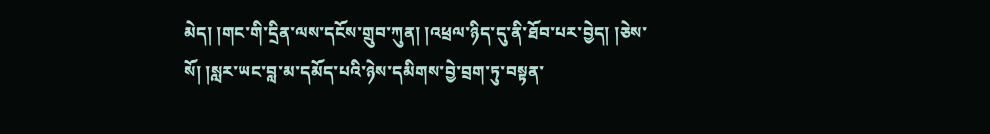མེད། །གང་གི་དྲིན་ལས་དངོས་གྲུབ་ཀུན། །འཕྲལ་ཉིད་དུ་ནི་ཐོབ་པར་བྱེད། །ཅེས་སོ། །སླར་ཡང་བླ་མ་དམོད་པའི་ཉེས་དམིགས་བྱེ་བྲག་ཏུ་བསྟན་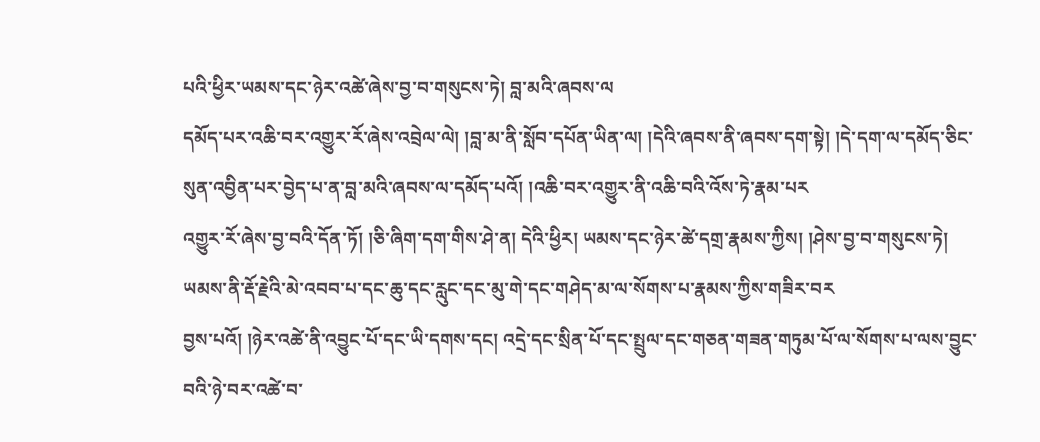པའི་ཕྱིར་ཡམས་དང་ཉེར་འཚེ་ཞེས་བྱ་བ་གསུངས་ཏེ། བླ་མའི་ཞབས་ལ
དམོད་པར་འཆི་བར་འགྱུར་རོ་ཞེས་འབྲེལ་ལེ། །བླ་མ་ནི་སློབ་དཔོན་ཡིན་ལ། །དེའི་ཞབས་ནི་ཞབས་དག་སྟེ། །དེ་དག་ལ་དམོད་ཅིང་སུན་འབྱིན་པར་བྱེད་པ་ན་བླ་མའི་ཞབས་ལ་དམོད་པའོ། །འཆི་བར་འགྱུར་ནི་འཆི་བའི་འོས་ཏེ་རྣམ་པར
འགྱུར་རོ་ཞེས་བྱ་བའི་དོན་ཏོ། །ཅི་ཞིག་དག་གིས་ཤེ་ན། དེའི་ཕྱིར། ཡམས་དང་ཉེར་ཚེ་དགྲ་རྣམས་ཀྱིས། །ཤེས་བྱ་བ་གསུངས་ཏེ། ཡམས་ནི་རྡོ་རྗེའི་མེ་འབབ་པ་དང་ཆུ་དང་རླུང་དང་མུ་གེ་དང་གཤེད་མ་ལ་སོགས་པ་རྣམས་ཀྱིས་གཟིར་བར
བྱས་པའོ། །ཉེར་འཚེ་ནི་འབྱུང་པོ་དང་ཡི་དགས་དང། འདྲེ་དང་སྲིན་པོ་དང་སྤྲུལ་དང་གཅན་གཟན་གཏུམ་པོ་ལ་སོགས་པ་ལས་བྱུང་བའི་ཉེ་བར་འཚེ་བ་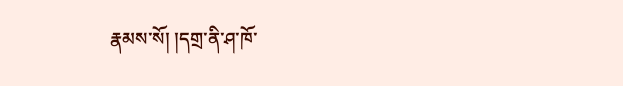རྣམས་སོ། །དགྲ་ནི་ཤ་ཁོ་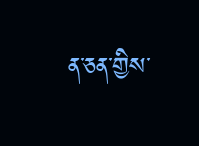ན་ཅན་གྱིས་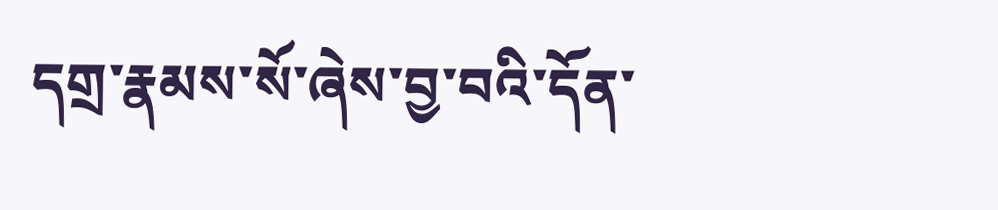དགྲ་རྣམས་སོ་ཞེས་བྱ་བའི་དོན་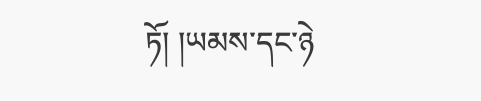ཏོ། །ཡམས་དང་ཉེ